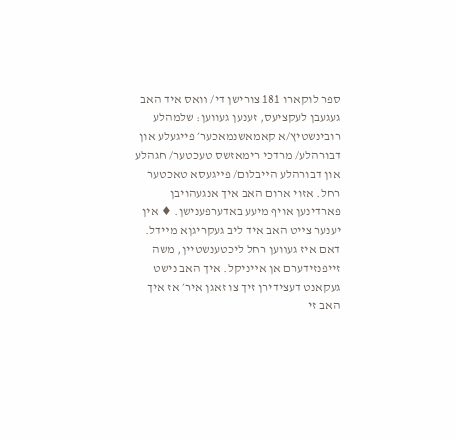ספר לוקארו 181 צורישן די/ װאס איד האב געגעבן לעקציעס, זענען געווען: שלמהלע רובינשטיץ/א קאמאשנמאכער׳ פייגעלע און דבורהלע/ מרדכי רימאזשס טעכטער/ חגהלע און דבורהלע הײבלום/ פײגעסא טאכטער רחל. אזוי ארום האב איך אנגעהויבן פארדינען אויף מיעע באדערפענישן. ♦ אין יענער צײט האב איד ליב געקריגןא מײדל. דאם איז געװען רחל ליכטענשטיין, משה זייפנזידערם אן אײניקל. איך האב נישט געקאנט דעצידירן זיך צו זאגן איר׳ אז איך האב זי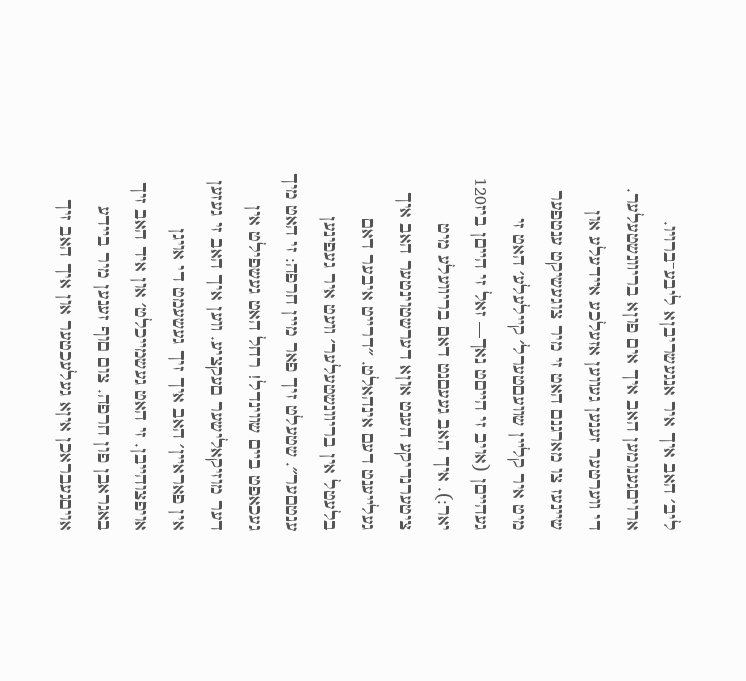ליב׳ האב איך איר אנגעשריבןא ליבע־ברױו. ארויםגענומען האב איך אים פוןא בריװנשטעלער. די װערטער זענען געװען אזעלכע אײדעלע און שײנעז צו מארגנם האט זי מיר צוגעשיקט ענטפער מיט איר קלײן שװעםטערל׳ קײלעלע׳ האט זי געהײםן (אויב זי הײםט נאך— זאל זי הײםן ביז120 יאר:). איך האב געעםנט דאם בריװעלע מיט ציטערנדיקע הענט אוןא דערשטוינטער האב איך געלײענט דעם אינהאלט. ״דרײט איבער דאם בלעטל אין בריװנשטעלער׳ װעט איר געפינען ענטםער״. שטעלט זיך פאר מײן חרפה: זי האט מיך געכאפט בײם שװינדל! רחל האט געשפילט אין דער מוזיקאלישער םעקציע. װען איך האב זי געזען אין פאראײן׳ האב איך זיך געשעמט די אויגן אויפצוהײבן. זי האט געשמײכלט׳ און איד האב זיך באגראבן פון חרפה. צום םוף זענען מיר בײדע אויםגעבראכן איןא געלעכטער און איך האב זיך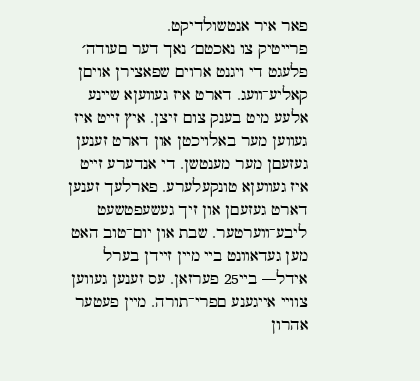פאר איר אנטשולדיקט.
פרײטיק צו נאכטם׳ נאך דער םעודה׳ פלעגט די ױגנט ארוים שפאצירן אויםן קאליע־װעג. דארט איז געװעןא שײנע אלעע מיט בענק צום זיצן. איץ זײט איז געװען מער באלויכטן און דארט זענען געזעםן מער מענטשן. די אנדערע זײט איז געװעןא טונקעלערע. פארלעך זענען דארט געזעםן און זיך געשעפטשעט ליבע־װערטער. שבת און יום־טוב האט מען געדאװנט בײ מײן זײדן בערל אידל— בײ25 פערזאן. עס זענען געווען צוױי אייגענע םפרי־תורה. מײן פעטער אהרון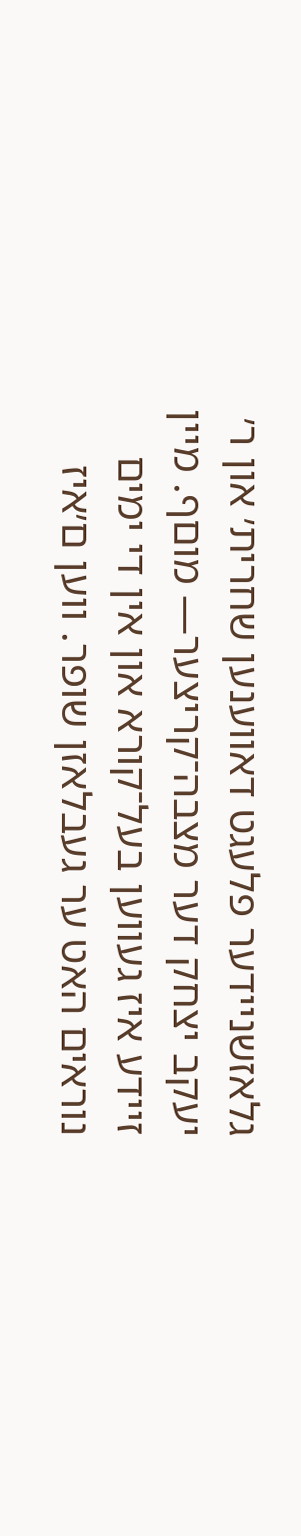גלאזשנײדער פלעגט דאװענען שחרית׳ און ר׳ יעקב יצחק דער מצבה־קריצער— מוםף. מײן זײדע איז געװען בעל־קורא און אין די ימים נוראים האט ער געבלאזן שופר. ווען ם׳איז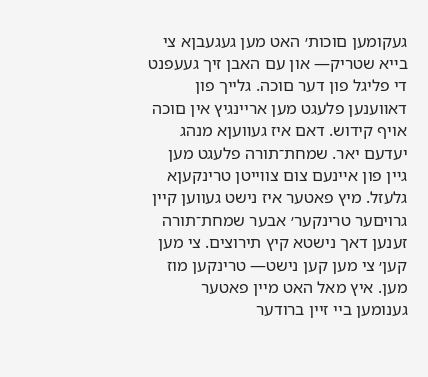געקומען םוכות׳ האט מען געגעבןא צי בײא שטריק— און עם האבן זיך געעפנט די פליגל פון דער םוכה. גלייך פון דאװענען פלעגט מען אריינגיץ אין םוכה אויף קידוש. דאם איז געװעןא מנהג יעדעם יאר. שמחת־תורה פלעגט מען גײן פון אײנעם צום צוױיטן טרינקעןא גלעזל. מיץ פאטער איז נישט געווען קיין גרויםער טרינקער׳ אבער שמחת־תורה זענען דאך נישטא קיץ תירוצים. צי מען קען׳ צי מען קען נישט— טרינקען מוז מען. איץ מאל האט מיין פאטער גענומען ביי זיין ברודער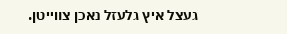געצל איץ גלעזל נאכן צװײטן.